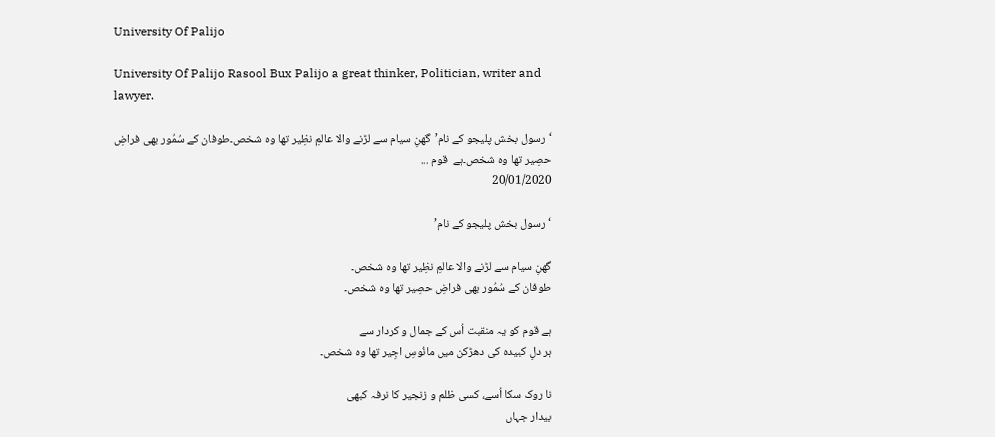University Of Palijo

University Of Palijo Rasool Bux Palijo a great thinker, Politician, writer and lawyer.

‘رسول بخش پلیجو کے نام’گھنِ سیام سے لڑنے والا عالمِ نظِیر تھا وہ شخص۔طوفان کے سُمُور بھی فراضِ حصِیر تھا وہ شخص۔ہے  قوم ...
20/01/2020

‘رسول بخش پلیجو کے نام’

گھنِ سیام سے لڑنے والا عالمِ نظِیر تھا وہ شخص۔
طوفان کے سُمُور بھی فراضِ حصِیر تھا وہ شخص۔

ہے قوم کو یہ منقبت اُس کے جمال و کردار سے
ہر دلِ کبیدہ کی دھڑکن میں مانُوسِ اجِیر تھا وہ شخص۔

نا روک سکا اُسے، کسی ظلم و زنجیر کا نرفہ کبھی
بیدار جہاں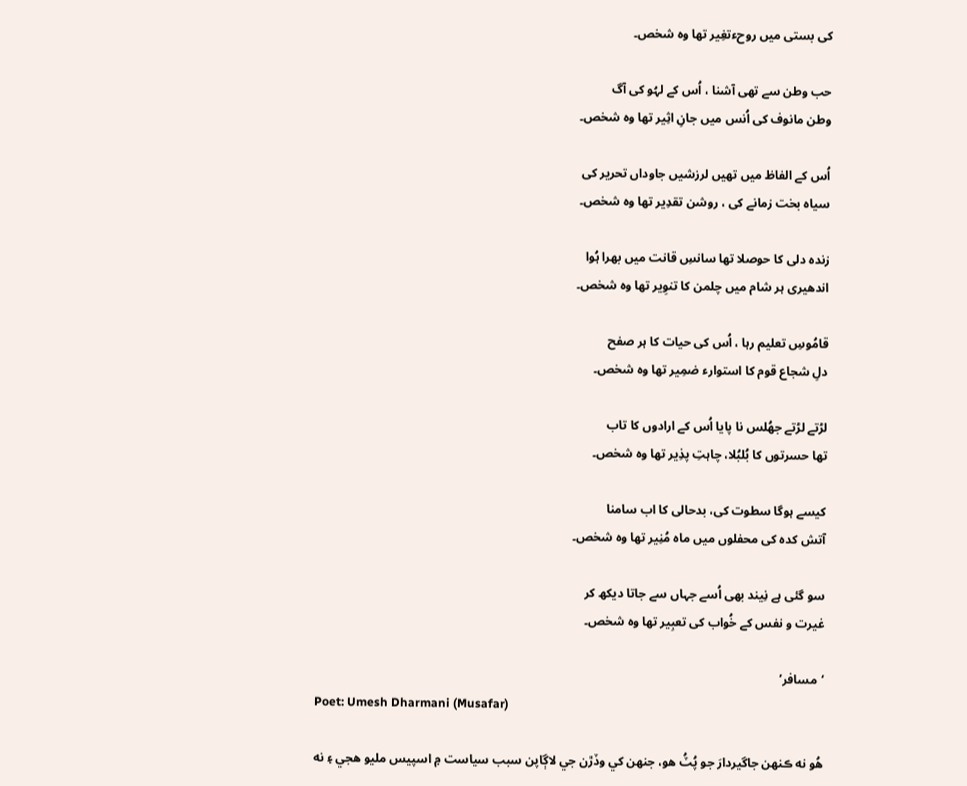کی بستی میں روحءتغِیر تھا وہ شخص۔

حب وطن سے تھی آشنا ، اُس کے لہُو کی آگ
وطن مانوف کی اُنس میں جانِ اثِیر تھا وہ شخص۔

اُس کے الفاظ میں تھیں لرزشیں جاوداں تحریر کی
سیاہ بخت زمانے کی ، روشن تقدِیر تھا وہ شخص۔

زندہ دلی کا حوصلا تھا سانسِ قانت میں بھرا ہُوا
اندھیری ہر شام میں چلمن کا تنوِیر تھا وہ شخص۔

قامُوسِ تعلیم رہا ، اُس کی حیات کا ہر صفح
دلِ شجاع قوم کا استوارء ضمِیر تھا وہ شخص۔

لڑتے لڑتے جھُلس نا پایا اُس کے ارادوں کا تاب
تھا حسرتوں کا بُلبُلا، چاہتِ پذِیر تھا وہ شخص۔

کیسے ہوگا سطوت کی، بدحالی کا اب سامنا
آتش کدہ کی محفلوں میں ماہ مُنِیر تھا وہ شخص۔

سو گئی ہے نِیند بھی اُسے جہاں سے جاتا دیکھ کر
غیرت و نفس کے خُواب کی تعبِیر تھا وہ شخص۔

‘مسافر’
Poet: Umesh Dharmani (Musafar)

هُو نه ڪنهن جاگيردارَ جو پُٽُ هو، جنهن کي وڏڙن جي لاڳاپن سبب سياست ۾ اسپيس مليو هجي ۽ نه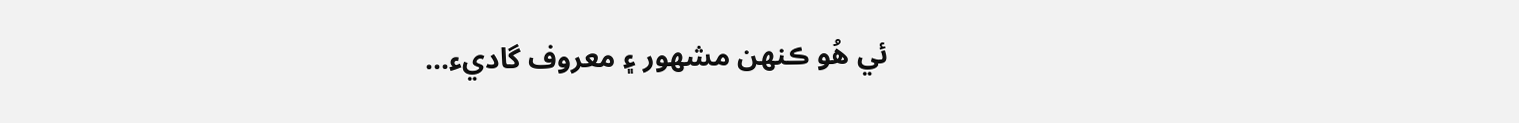ئي هُو ڪنهن مشهور ۽ معروف گاديء...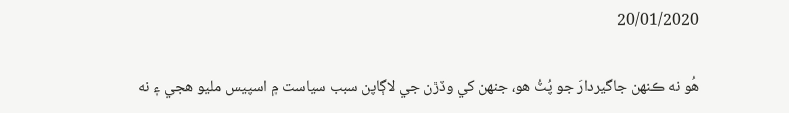20/01/2020

هُو نه ڪنهن جاگيردارَ جو پُٽُ هو، جنهن کي وڏڙن جي لاڳاپن سبب سياست ۾ اسپيس مليو هجي ۽ نه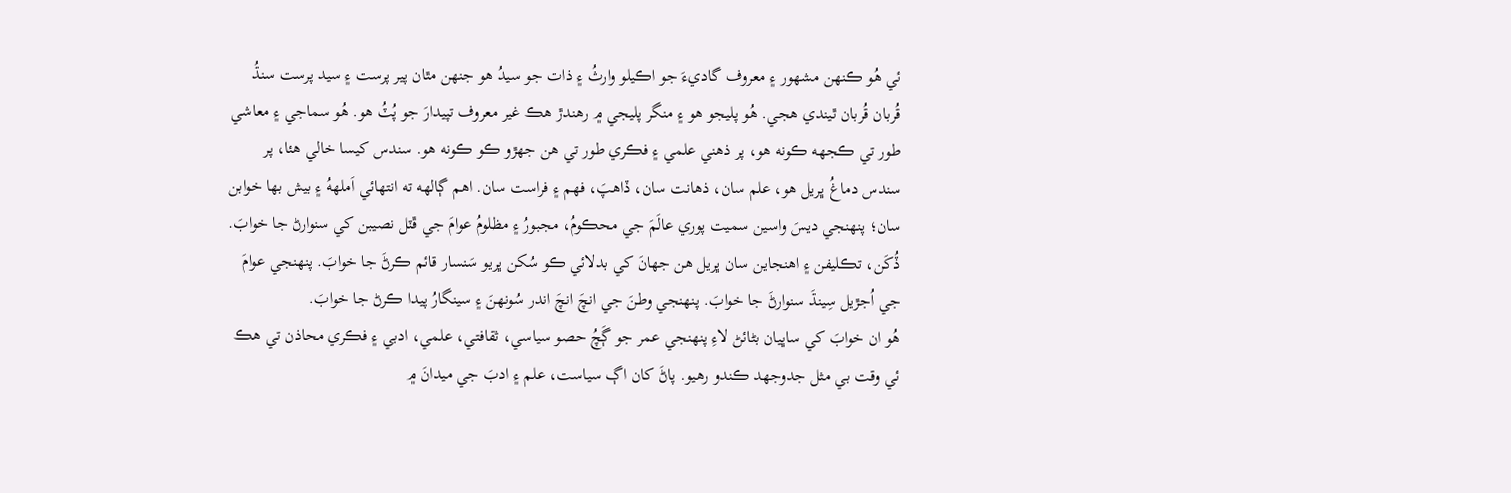ئي هُو ڪنهن مشهور ۽ معروف گاديءَ جو اڪيلو وارثُ ۽ ذات جو سيدُ هو جنهن مٿان پير پرست ۽ سيد پرست سنڌُ قُربان قُربان ٿيندي هجي. هُو پليجو هو ۽ منگر پليجي ۾ رهندڙ هڪ غير معروف تپيدارَ جو پُٽُ هو. هُو سماجي ۽ معاشي طور تي ڪجهه ڪونه هو، پر ذهني علمي ۽ فڪري طور تي هن جهڙو ڪو ڪونه هو. سندس کيسا خالي هئا، پر سندس دماغُ ڀريل هو، علم سان، ذهانت سان، ڏاهپَ، فهم ۽ فراست سان. اهم ڳالهه ته انتهائي اَملههُ ۽ بيش بها خوابن سان؛ پنهنجي ديسَ واسين سميت پوري عالَمَ جي محڪومُ، مجبورُ ۽ مظلومُ عوامَ جي ڦٽل نصيبن کي سنوارڻ جا خوابَ. ڏُکَن، تڪليفن ۽ اهنجاين سان ڀريل هن جهانَ کي بدلائي ڪو سُکن ڀريو سَنسار قائم ڪرڻَ جا خوابَ. پنهنجي عوامَ جي اُجڙيل سِينڌَ سنوارڻَ جا خوابَ. پنهنجي وطنَ جي انچَ انچَ اندر سُونهنَ ۽ سينگارُ پيدا ڪرڻ جا خوابَ.
هُو ان خوابَ کي ساڀيان بڻائڻ لاءِ پنهنجي عمر جو ڳَچُ حصو سياسي، ثقافتي، علمي، ادبي ۽ فڪري محاذن تي هڪ ئي وقت بي مثل جدوجهد ڪندو رهيو. پاڻَ کان اڳ سياست، علم ۽ ادبَ جي ميدانَ ۾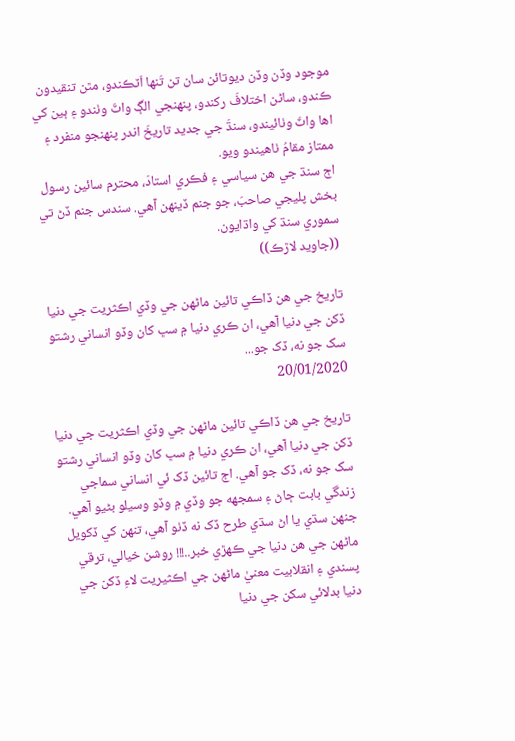موجود وڏن وڏن ديوتائن سان تن تَنها اَٽڪندو، مٿن تنقيدون ڪندو، ساڻن اختلافَ رکندو، پنهنجي الڳ واٽَ وٺندو ۽ ٻين کي اها واٽَ وٺائيندو، سنڌَ جي جديد تاريخَ اندر پنهنجو منفرد ۽ ممتاز مقامُ ٺاهيندو ويو.
اڄ سنڌ جي هن سياسي ۽ فڪري استادَ، محترم سائين رسول بخش پليجي صاحبَ، جو جنم ڏينهن آهي. سندس جنم ڏڻ تي سموري سنڌ کي واڌايون.
((جاويد لاڙڪ))

تاريخ جي هن ڏاڪي تائين ماڻهن جي وڏي اڪثريت جي دنيا ڏکن جي دنيا آهي، ان ڪري دنيا ۾ سڀ کان وڏو انساني رشتو سک جو نه، ڏک جو...
20/01/2020

تاريخ جي هن ڏاڪي تائين ماڻهن جي وڏي اڪثريت جي دنيا ڏکن جي دنيا آهي، ان ڪري دنيا ۾ سڀ کان وڏو انساني رشتو سک جو نه، ڏک جو آهي. اڄ تائين ڏک ئي انساني سماجي زندگي بابت ڄاڻ ۽ سمجهه جو وڏي ۾ وڏو وسيلو بڻيو آهي. جنهن سڌي يا اڻ سڌي طرح ڏک نه ڏٺو آهي، تنهن کي ڏکويل ماڻهن جي هن دنيا جي ڪهڙي خبر..!!! روشن خيالي، ترقي پسندي ۽ انقلابيت معنيٰ ماڻهن جي اڪثيريت لاءِ ڏکن جي دنيا بدلائي سکن جي دنيا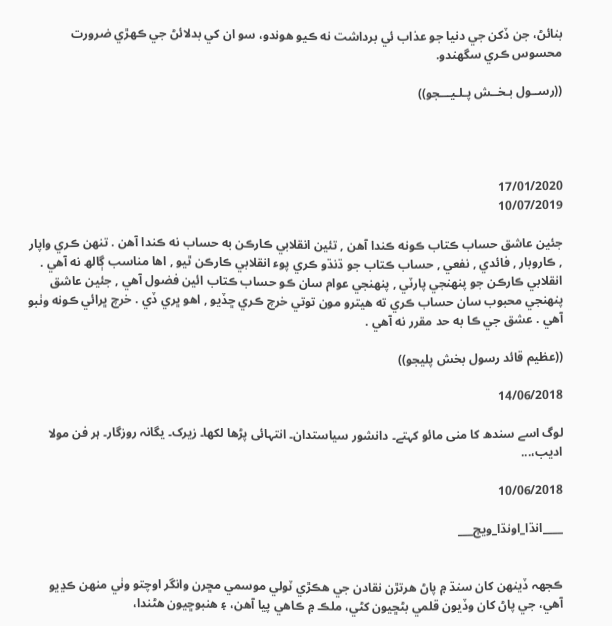بنائڻ، جن ڏکن جي دنيا جو عذاب ئي برداشت نه ڪيو هوندو، سو ان کي بدلائڻ جي ڪهڙي ضرورت محسوس ڪري سگهندو.

((رســول بـخــش پـلـيـــجو))




17/01/2020
10/07/2019

جئين عاشق حساب ڪتاب ڪونه ڪندا آھن , تئين انقلابي ڪارڪن به حساب نه ڪندا آھن . تنهن ڪري واپار , ڪاروبار , فائدي , نفعي , حساب ڪتاب جو ڌنڌو ڪري پوء انقلابي ڪارڪن ٿيو , اها مناسب ڳالھ نه آھي . انقلابي ڪارڪن جو پنهنجي پارٽي , پنهنجي عوام سان ڪو حساب ڪتاب ائين فضول آھي , جئين عاشق پنهنجي محبوب سان حساب ڪري ته هيترو مون توتي خرچ ڪري ڇڏيو , اهو ڀري ڏي . خرچ ڀرائي ڪونه وٺبو آھي . عشق جي ڪا به حد مقرر نه آھي .

((عظيم قائد رسول بخش پليجو))

14/06/2018

لوگ اسے سندھ کا منی مائو کہتے۔ دانشور سیاستدان۔ انتہائی پڑھا لکھا۔ زیرک۔ یگانہ روزگار۔ ہر فن مولا ادیب،...

10/06/2018

____انڌا_اونڌا_ويڄ___


ڪجهہ ڏينهن کان سنڌ ۾ پاڻ هرتڙن نقادن جي هڪڙي ٽولي موسمي مڇرن وانگر اوچتو وٺي منهن ڪڍيو آهي، جي پاڻ کان وڏيون قلمي بڻڇيون کڻي، ملڪ ۾ ڪاهي پيا آهن، ۽ هنبوڇيون هڻندا،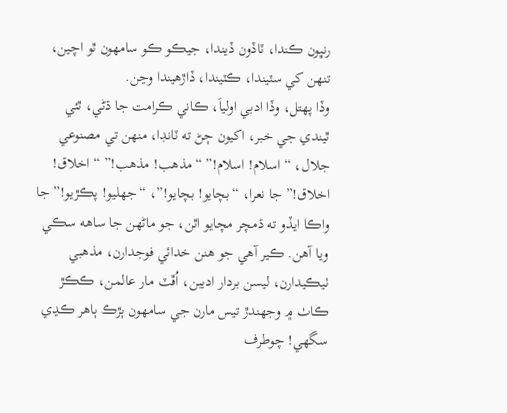رنڀون ڪندا، ٽاڏون ڏيندا، جيڪو ڪو سامهون ٿو اچين، تنهن کي سٽيندا، ڪٽيندا، ڏاڙهيندا وڃن.
وڏا پهتل، وڏا ادبي اولياَ، ڪاني ڪرامت جا ڌڻي، ٿئي ٿيندي جي خبر، اکيون ڄڻ ته ٽانڊا، منهن تي مصنوعي جلال، “اسلام! اسلام!” “مذهب! مذهب!” “اخلاق! اخلاق!” جا نعرا، “بچايو! بچايو!”، “جهليو! پڪڙيو!” جا واڪا ايڏو ته ڌمچر مچايو اٿن، جو ماڻهن جا ساهه سڪي ويا آهن. ڪير آهي جو هنن خدائي فوجدارن، مذهبي ٺيڪيدارن، ليسن بردار اديبن، اُڦٽ مار عالمن، ڪڪڙ ڪاٺ ۾ وجهندڙ تيس مارن جي سامهون ٻڙڪ ٻاهر ڪڍي سگهي! چوطرف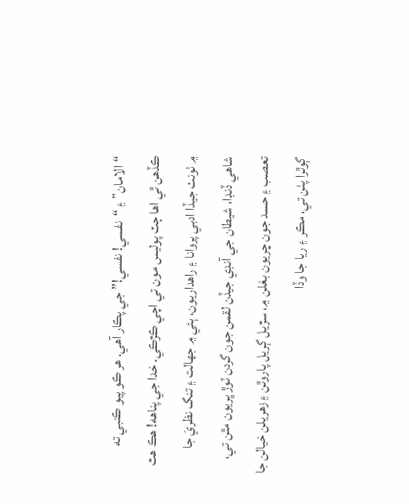“الامان” ۽ “نفسي! نفسي!” جي پڪار آهي. هر ڪو پيو ڪنبي ته ڪڏهن ٿي اها ڄٽ پوليس مون تي اچي ڪڙڪي. خدا جي پناهه! هڪ هٿ ۾ ٺونٺ جيڏا ادبي پروانا ۽ راهداريون، ٻئي ۾ جهالت ۽ تنگ نظريَ جا شاهي ڏنڊا، شيطان جي آنڊي جيڏن لقمن جون گردن ٽوڙ ڀريون مٿن تي، تعصب ۽ حسد جون ڇريون بغلن ۾، سڙيل ڳريل پاروٿن ۽ زهريلن خيالن جا ڳوٿرا پٺن تي، مڪر ۽ ريا جا وڏا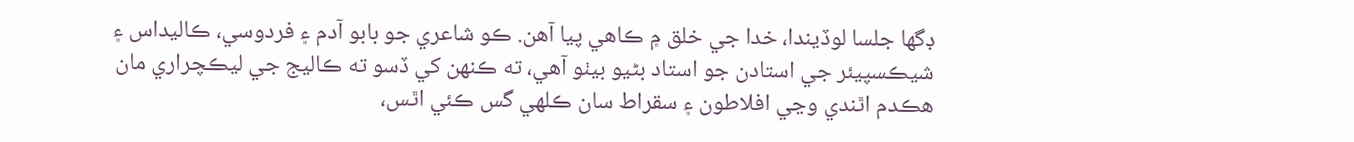ڊگها جلسا لوڏيندا، خدا جي خلق ۾ ڪاهي پيا آهن. ڪو شاعري جو بابو آدم ۽ فردوسي، ڪاليداس ۽ شيڪسپيئر جي استادن جو استاد بڻيو بيٺو آهي، ته ڪنهن کي ڏسو ته ڪاليج جي ليڪچراري مان هڪدم اٿندي وڃي افلاطون ۽ سقراط سان ڪلهي گس ڪئي اٿس،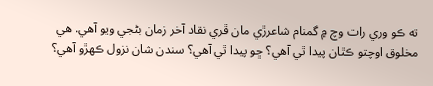ته ڪو وري رات وچ ۾ گمنام شاعرڙي مان ڦري نقاد آخر زمان بڻجي ويو آهي. هي مخلوق اوچتو ڪٿان پيدا ٿي آهي؟ ڇو پيدا ٿي آهي؟ سندن شان نزول ڪهڙو آهي؟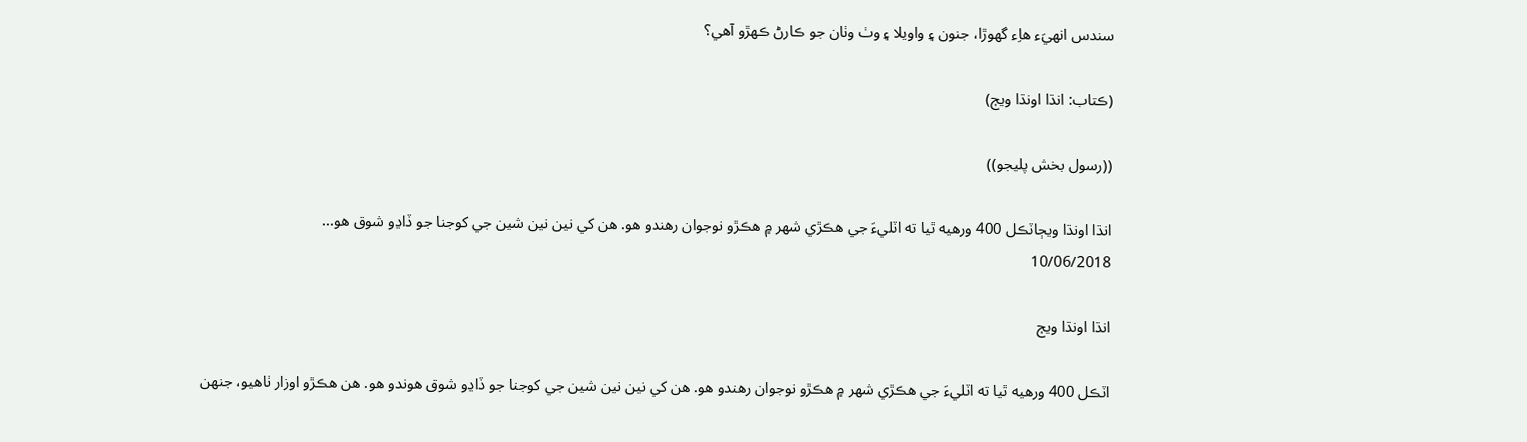سندس انهيَء هاِء گهوڙا، جنون ۽ واويلا ۽ وٺ وٺان جو ڪارڻ ڪهڙو آهي؟

(ڪتاب: انڌا اونڌا ويڄ)

((رسول بخش پليجو))

انڌا اونڌا ويڄاٽڪل 400 ورهيه ٿيا ته اٽليءَ جي هڪڙي شهر ۾ هڪڙو نوجوان رهندو هو. هن کي نين نين شين جي کوجنا جو ڏاڍو شوق هو...
10/06/2018

انڌا اونڌا ويڄ

اٽڪل 400 ورهيه ٿيا ته اٽليءَ جي هڪڙي شهر ۾ هڪڙو نوجوان رهندو هو. هن کي نين نين شين جي کوجنا جو ڏاڍو شوق هوندو هو. هن هڪڙو اوزار ٺاهيو، جنهن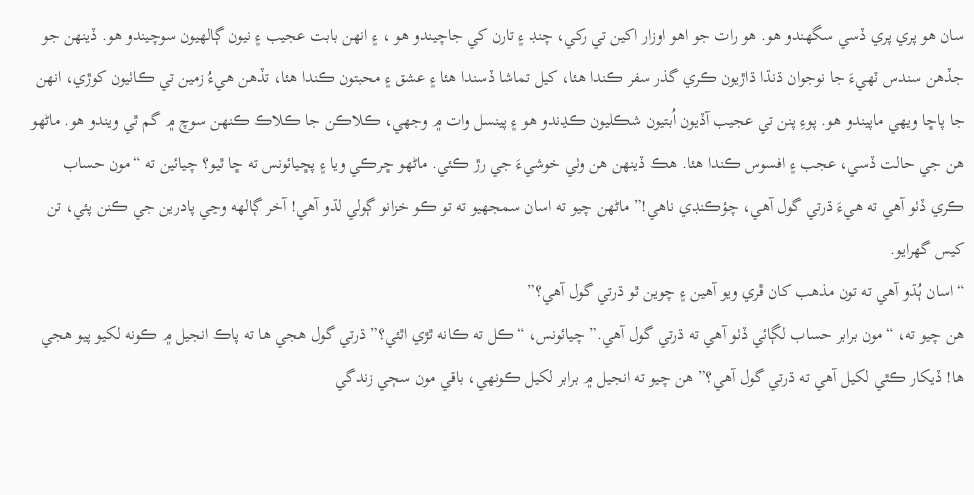سان هو پري پري ڏسي سگهندو هو. هو رات جو اهو اوزار اکين تي رکي، چنڊ ۽ تارن کي جاچيندو هو ، ۽ انهن بابت عجيب ۽ نيون ڳالهيون سوچيندو هو. ڏينهن جو جڏهن سندس ٽهيءَ جا نوجوان ڌنڌا ڌاڙيون ڪري گذر سفر ڪندا هئا، کيل تماشا ڏسندا هئا ۽ عشق ۽ محبتون ڪندا هئا، تڏهن هيءُ زمين تي ڪاٺيون کوڙي، انهن جا پاڇا ويهي ماپيندو هو. پوءِ پنن تي عجيب آڏيون اُبتيون شڪليون ڪڍندو هو ۽ پينسل وات ۾ وجهي، ڪلاڪن جا ڪلاڪ ڪنهن سوچ ۾ گم ٿي ويندو هو. ماڻهو هن جي حالت ڏسي، عجب ۽ افسوس ڪندا هئا. هڪ ڏينهن هن وٺي خوشيءَ جي رڙ ڪئي. ماڻهو ڇرڪي ويا ۽ پڇيائونس ته ڇا ٿيو؟ چيائين ته “مون حساب ڪري ڏٺو آهي ته هيءَ ڌرتي گول آهي، چؤڪنڊي ناهي!” ماڻهن چيو ته اسان سمجهيو ته تو ڪو خزانو ڳولي لڌو آهي! آخر ڳالهه وڃي پادرين جي ڪنن پئي، تن کيس گهرايو.
“اسان ٻُڌو آهي ته تون مذهب کان ڦري ويو آهين ۽ چوين ٿو ڌرتي گول آهي؟”
هن چيو ته، “مون برابر حساب لڳائي ڏٺو آهي ته ڌرتي گول آهي.” چيائونس، “ڪل ته ڪانه ٿڙي اٿئي؟” ڌرتي گول هجي ها ته پاڪ انجيل ۾ ڪونه لکيو پيو هجي ها! ڏيکار ڪٿي لکيل آهي ته ڌرتي گول آهي؟” هن چيو ته انجيل ۾ برابر لکيل ڪونهي، باقي مون سڄي زندگي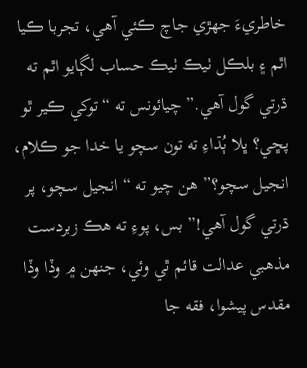خاطريءَ جهڙي جاچ ڪئي آهي، تجربا ڪيا اٿم ۽ بلڪل ٺيڪ ٺيڪ حساب لڳايو اٿم ته ڌرتي گول آهي.” چيائونس ته “توکي ڪير ٿو پڇي؟ ڀلا ٻُڌاءِ ته تون سچو يا خدا جو ڪلام، انجيل سچو؟” هن چيو ته “انجيل سچو، پر ڌرتي گول آهي!” بس، پوءِ ته هڪ زبردست مذهبي عدالت قائم ٿي وئي، جنهن ۾ وڏا وڏا مقدس پيشوا، فقه جا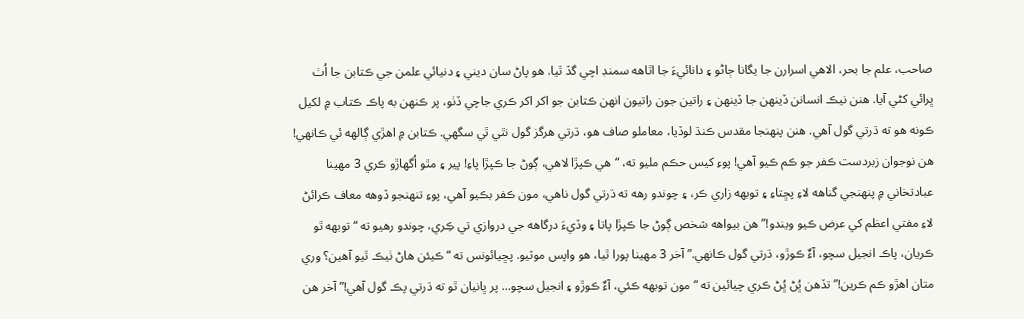صاحب، علم جا بحر، الاهي اسرارن جا يگانا ڄاڻو ۽ دانائيءَ جا اٿاهه سمنڊ اچي گڏ ٿيا. هو پاڻ سان ديني ۽ دنيائي علمن جي ڪتابن جا اُٺ ڀرائي کڻي آيا. هنن نيڪ انسانن ڏينهن جا ڏينهن ۽ راتين جون راتيون انهن ڪتابن جو اکر اکر ڪري جاچي ڏٺو، پر ڪنهن به پاڪ ڪتاب ۾ لکيل ڪونه هو ته ڌرتي گول آهي. هنن پنهنجا مقدس ڪنڌ لوڏيا، معاملو صاف هو، ڌرتي هرگز گول نٿي ٿي سگهي. ڪتابن ۾ اهڙي ڳالهه ئي ڪانهي! هن نوجوان زبردست ڪفر جو ڪم ڪيو آهي! پوءِ کيس حڪم مليو ته، “هي ڪپڙا لاهي، ڳوڻ جا ڪپڙا پاءِ! پير ۽ مٿو اُگهاڙو ڪري 3 مهينا عبادتخاني ۾ پنهنجي گناهه لاءِ پڇتاءِ ۽ توبهه زاري ڪر، ۽ چوندو رهه ته ڌرتي گول ناهي، مون ڪفر بڪيو آهي، پوءِ تنهنجو ڏوهه معاف ڪرائڻ لاءِ مفتي اعظم کي عرض ڪيو ويندو!” هن بيواهه شخص ڳوڻ جا ڪپڙا پاتا ۽ وڏيءَ درگاهه جي دروازي تي ڪِري، چوندو رهيو ته “توبهه ٿو ڪريان، پاڪ انجيل سچو، آءٌ ڪوڙو، ڌرتي گول ڪانهي.” آخر 3 مهينا پورا ٿيا، هو واپس موٽيو. پڇيائونس ته “ڪيئن هاڻ ٺيڪ ٿيو آهين؟ وري متان اهڙو ڪم ڪرين!” تڏهن ڀُڻ ڀُڻ ڪري چيائين ته “مون توبهه ڪئي، آءٌ ڪوڙو ۽ انجيل سچو... پر ڀانيان ٿو ته ڌرتي پڪ گول آهي!” آخر هن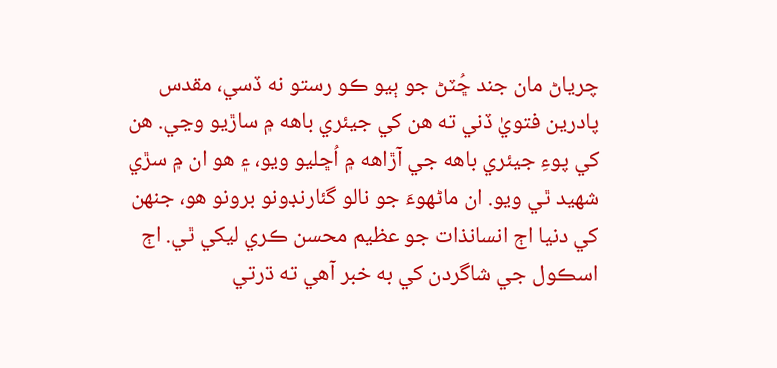چرياڻ مان جند ڇُٽڻ جو ٻيو ڪو رستو نه ڏسي، مقدس پادرين فتويٰ ڏني ته هن کي جيئري باهه ۾ ساڙيو وڃي. هن کي پوءِ جيئري باهه جي آڙاهه ۾ اُڇليو ويو، ۽ هو ان ۾ سڙي شهيد ٿي ويو. ان ماڻهوءَ جو نالو گئارنڊونو برونو هو، جنهن کي دنيا اڄ انسانذات جو عظيم محسن ڪري ليکي ٿي. اڄ اسڪول جي شاگردن کي به خبر آهي ته ڌرتي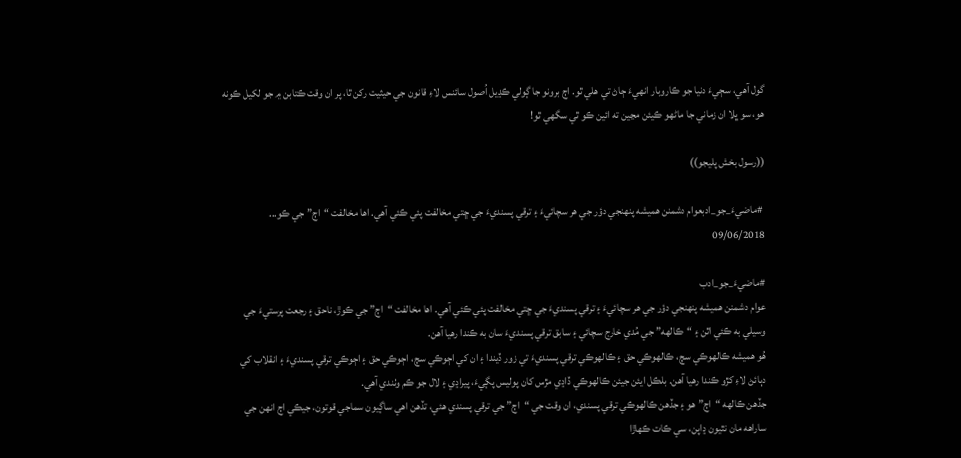گول آهي، سڄيءَ دنيا جو ڪاروبار انهيءَ ڄاڻ تي هلي ٿو. اڄ برونو جا ڳولي ڪڍيل اُصول سائنس لاءِ قانون جي حيثيت رکن ٿا، پر ان وقت ڪتابن ۾ جو لکيل ڪونه هو، سو ڀلا ان زماني جا ماڻهو ڪيئن مڃين ته ائين ڪو ٿي سگهي ٿو!

((رسول بخش پليجو))

 #ماضيءَ_جو_ادبعوام دشمنن هميشه پنهنجي دؤر جي هر سچائيءَ ۽ ترقي پسنديءَ جي ڇتي مخالفت پئي ڪئي آهي. اها مخالفت “اڄ” جي ڪو...
09/06/2018

#ماضيءَ_جو_ادب
عوام دشمنن هميشه پنهنجي دؤر جي هر سچائيءَ ۽ ترقي پسنديءَ جي ڇتي مخالفت پئي ڪئي آهي. اها مخالفت “اڄ” جي ڪوڙ، ناحق ۽ رجعت پرستيءَ جي وسيلي به ڪئي اٿن ۽ “ڪالهه” جي مُدي خارج سچائي ۽ سابق ترقي پسنديءَ سان به ڪندا رهيا آهن.
هُو هميشه ڪالهوڪي سچ، ڪالهوڪي حق ۽ ڪالهوڪي ترقي پسنديءَ تي زور ڏيندا ۽ ان کي اڄوڪي سچ، اڄوڪي حق ۽ اڄوڪي ترقي پسنديءَ ۽ انقلاب کي دٻائڻ لاءِ کڙو ڪندا رهيا آهن. بلڪل ايئن جيئن ڪالهوڪي ڏاڍي مڙس کان پوليس پڳيءَ، پيراڍي ۽ لال جو ڪم وٺندي آهي.
جڏهن ڪالهه “اڄ” هو ۽ جڏهن ڪالهوڪي ترقي پسندي، ان وقت جي “اڄ” جي ترقي پسندي هئي، تڏهن اهي ساڳيون سماجي قوتون، جيڪي اڄ انهن جي ساراهه مان نٿيون ڍاپن، سي ڪات ڪهاڙا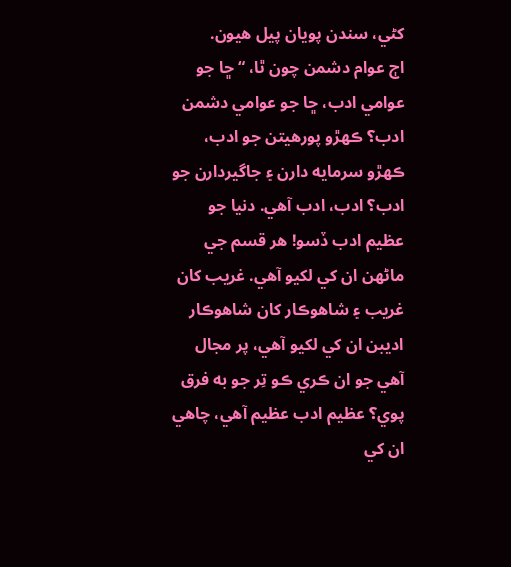کڻي، سندن پويان پيل هيون.
اڄ عوام دشمن چون ٿا، “ڇا جو عوامي ادب، ڇا جو عوامي دشمن ادب؟ ڪهڙو پورهيتن جو ادب، ڪهڙو سرمايه دارن ۽ جاگيردارن جو ادب؟ ادب، ادب آهي. دنيا جو عظيم ادب ڏسو! هر قسم جي ماڻهن ان کي لکيو آهي. غريب کان غريب ۽ شاهوڪار کان شاهوڪار اديبن ان کي لکيو آهي، پر مجال آهي جو ان ڪري ڪو تِر جو به فرق پوي؟ عظيم ادب عظيم آهي، چاهي ان کي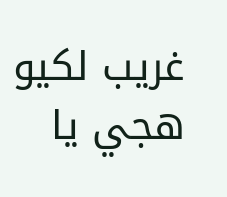غريب لکيو هجي يا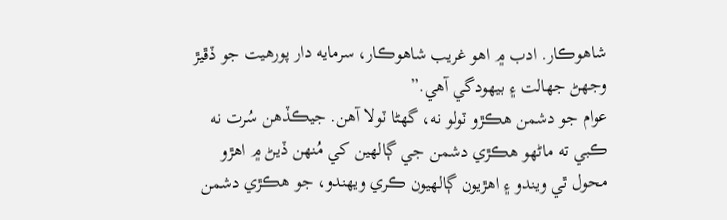شاهوڪار. ادب ۾ اهو غريب شاهوڪار، سرمايه دار پورهيت جو ڏڦيڙ وجهڻ جهالت ۽ بيهودگي آهي.”
عوام جو دشمن هڪڙو ٽولو نه، گهڻا ٽولا آهن. جيڪڏهن سُرت نه ڪبي ته ماڻهو هڪڙي دشمن جي ڳالهين کي مُنهن ڏيڻ ۾ اهڙو محول ٿي ويندو ۽ اهڙيون ڳالهيون ڪري ويهندو، جو هڪڙي دشمن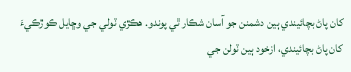کان پاڻ بچائيندي ٻين دشمنن جو آسان شڪار ٿي پوندو. هڪڙي ٽولي جي وڇايل ڪوڙڪيءَ کان پاڻ بچائيندي، ازخود ٻين ٽولن جي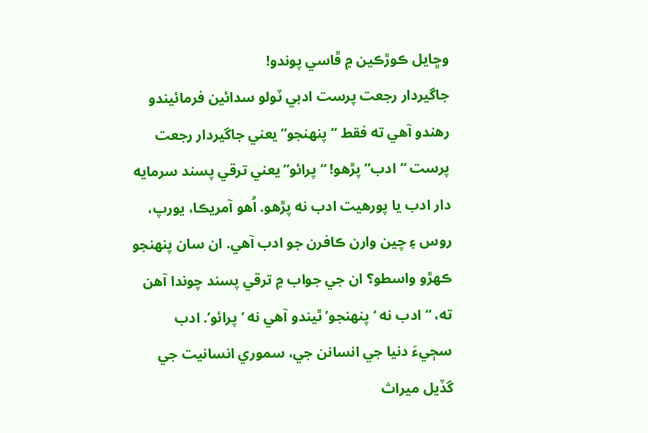وڇايل ڪوڙڪين ۾ ڦاسي پوندو!
جاگيردار رجعت پرست ادبي ٽولو سدائين فرمائيندو رهندو آهي ته فقط “پنهنجو” يعني جاگيردار رجعت پرست “ادب” پڙهو! “پرائو” يعني ترقي پسند سرمايه دار ادب يا پورهيت ادب نه پڙهو. اُهو آمريڪا، يورپ، روس ۽ چين وارن ڪافرن جو ادب آهي. ان سان پنهنجو ڪهڙو واسطو؟ ان جي جواب ۾ ترقي پسند چوندا آهن ته، “ادب نه ‘پنهنجو’ ٿيندو آهي نه ‘پرائو’. ادب سڄيءَ دنيا جي انسانن جي، سموري انسانيت جي گڏيل ميراث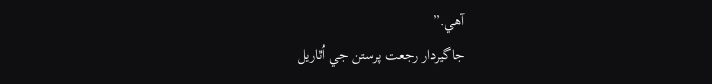آهي.”
جاگيردار رجعت پرستن جي اُٿاريل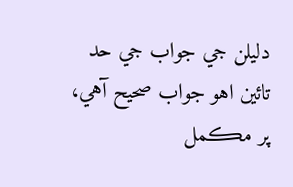دليلن جي جواب جي حد تائين اهو جواب صحيح آهي، پر مڪمل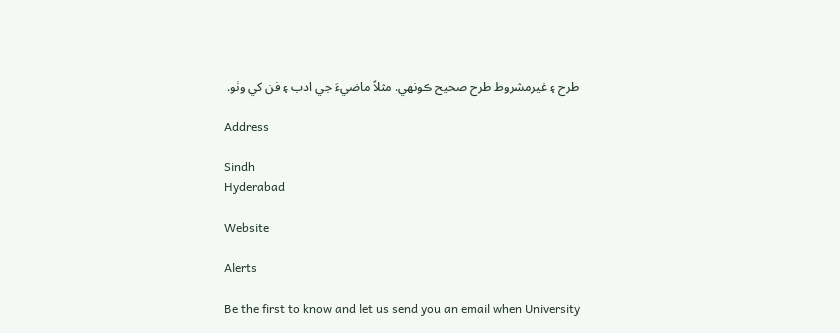طرح ۽ غيرمشروط طرح صحيح ڪونهي. مثلاً ماضيءَ جي ادب ۽ فن کي وٺو.

Address

Sindh
Hyderabad

Website

Alerts

Be the first to know and let us send you an email when University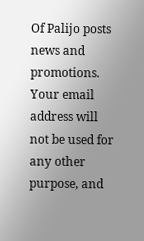Of Palijo posts news and promotions. Your email address will not be used for any other purpose, and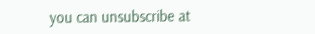you can unsubscribe at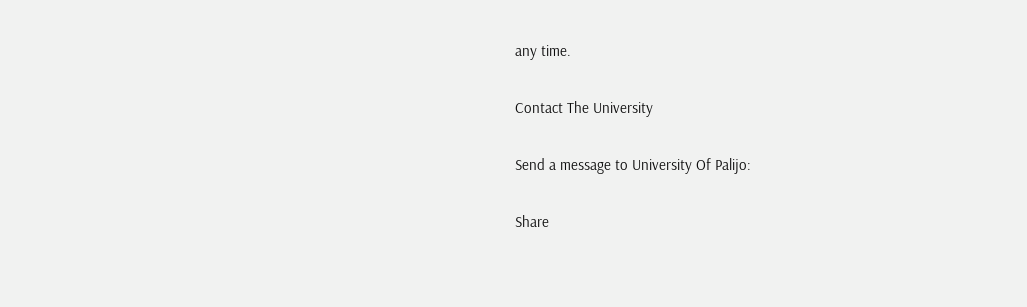any time.

Contact The University

Send a message to University Of Palijo:

Share